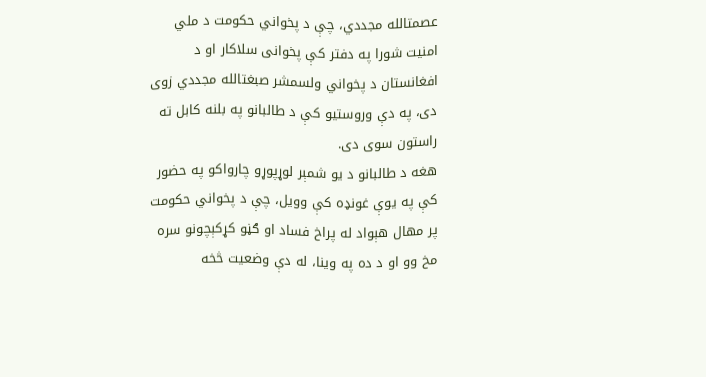عصمتالله مجددي، چې د پخواني حکومت د ملي امنیت شورا په دفتر کې پخوانی سلاکار او د افغانستان د پخواني ولسمشر صبغتالله مجددي زوی دی، په دې وروستیو کې د طالبانو په بلنه کابل ته راستون سوی دی.
هغه د طالبانو د یو شمېر لوړپوړو چارواکو په حضور کې په یوې غونډه کې وویل، چې د پخواني حکومت پر مهال هېواد له پراخ فساد او ګڼو کړکېچونو سره مخ وو او د ده په وینا، له دې وضعیت څخه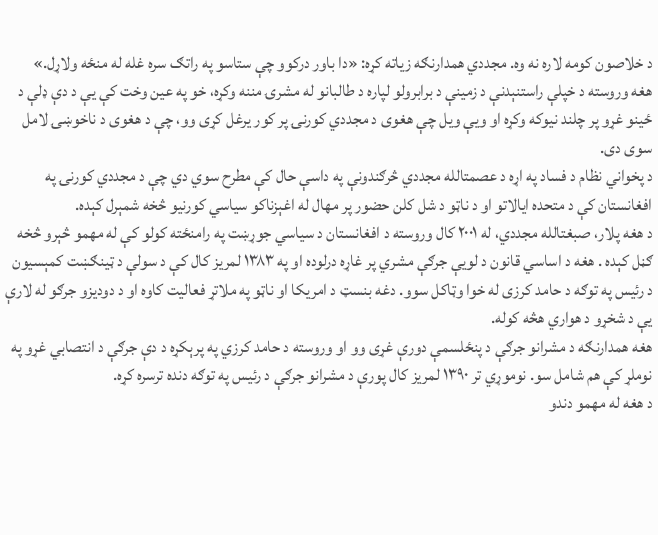د خلاصون کومه لاره نه وه. مجددي همدارنګه زیاته کړه: «دا باور درکوو چې ستاسو په راتګ سره غله له منځه ولاړل.»
هغه وروسته د خپلې راستنېدنې د زمینې د برابرولو لپاره د طالبانو له مشرۍ مننه وکړه، خو په عین وخت کې یې د دې ډلې د ځینو غړو پر چلند نیوکه وکړه او ویې ویل چې هغوی د مجددي کورنۍ پر کور یرغل کړی وو، چې د هغوی د ناخوښۍ لامل سوی دی.
د پخواني نظام د فساد په اړه د عصمتالله مجددي څرګندونې په داسې حال کې مطرح سوي دي چې د مجددي کورنۍ په افغانستان کې د متحده ایالاتو او د ناټو د شل کلن حضور پر مهال له اغېزناکو سیاسي کورنیو څخه شمېرل کېده.
د هغه پلار، صبغتالله مجددي، له ۲۰۰۱ کال وروسته د افغانستان د سیاسي جوړښت په رامنځته کولو کې له مهمو څېرو څخه ګڼل کېده . هغه د اساسي قانون د لویې جرګې مشري پر غاړه درلوده او په ۱۳۸۳ لمریز کال کې د سولې د ټینګښت کمېسیون د رئیس په توګه د حامد کرزی له خوا وټاکل سوو. دغه بنسټ د امریکا او ناټو په ملاتړ فعالیت کاوه او د دودیزو جرګو له لارې یې د شخړو د هواري هڅه کوله.
هغه همدارنګه د مشرانو جرګې د پنځلسمې دورې غړی وو او وروسته د حامد کرزي په پرېکړه د دې جرګې د انتصابي غړو په نوملړ کې هم شامل سو. نوموړي تر ۱۳۹۰ لمریز کال پورې د مشرانو جرګې د رئیس په توګه دنده ترسره کړه.
د هغه له مهمو دندو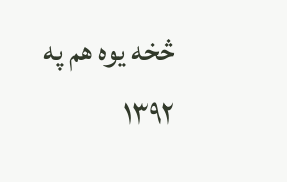څخه یوه هم په ۱۳۹۲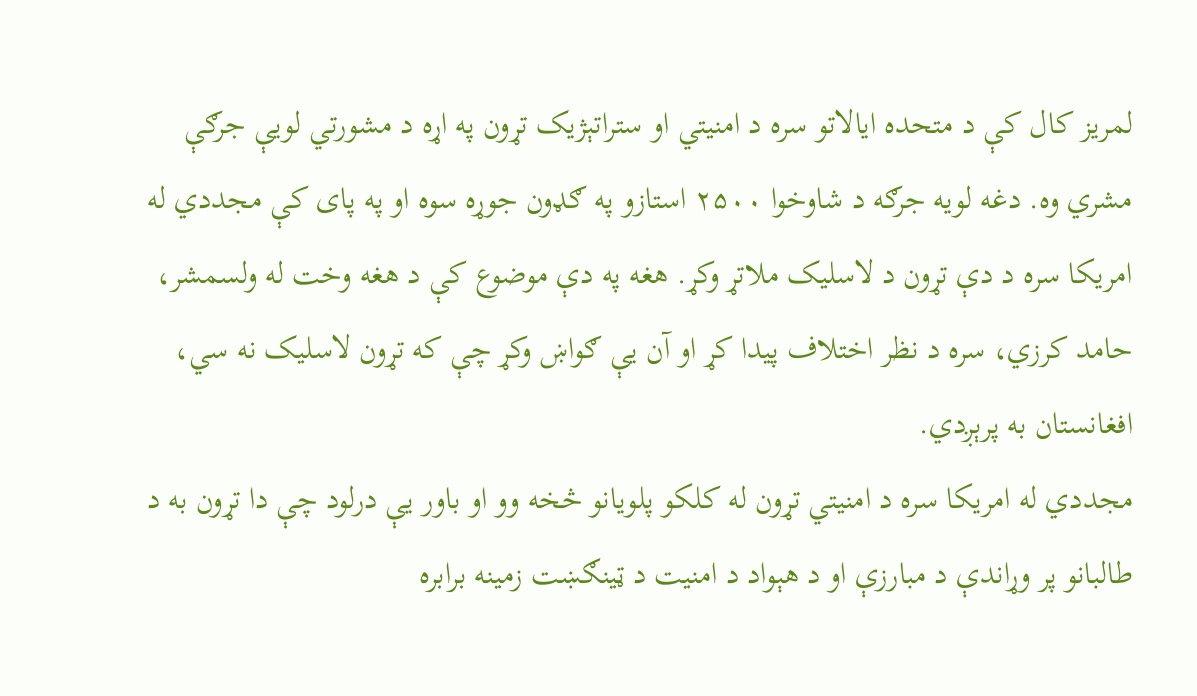لمریز کال کې د متحده ایالاتو سره د امنیتي او ستراتېژیک تړون په اړه د مشورتي لویې جرګې مشري وه. دغه لویه جرګه د شاوخوا ۲۵۰۰ استازو په ګډون جوړه سوه او په پای کې مجددي له امریکا سره د دې تړون د لاسلیک ملاتړ وکړ. هغه په دې موضوع کې د هغه وخت له ولسمشر، حامد کرزي، سره د نظر اختلاف پیدا کړ او آن یې ګواښ وکړ چې که تړون لاسلیک نه سي، افغانستان به پرېږدي.
مجددي له امریکا سره د امنیتي تړون له کلکو پلویانو څخه وو او باور یې درلود چې دا تړون به د طالبانو پر وړاندې د مبارزې او د هېواد د امنیت د ټینګښت زمینه برابره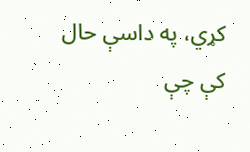کړي، په داسې حال کې چې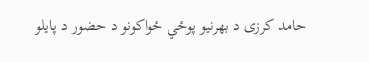حامد کرزی د بهرنیو پوځي ځواکونو د حضور د پایلو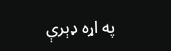په اړه ډېرې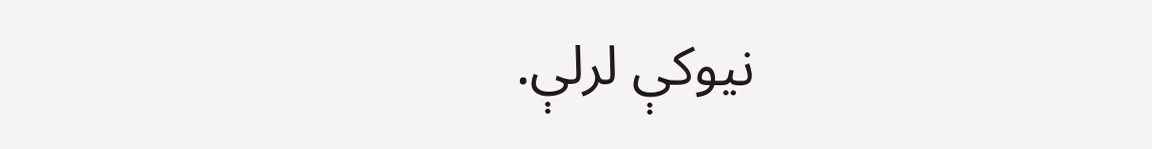نیوکې لرلې.